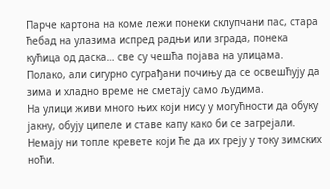Парче картона на коме лежи понеки склупчани пас, стара ћебад на улазима испред радњи или зграда, понека кућица од даска… све су чешћа појава на улицама. Полако, али сигурно суграђани почињу да се освешћују да зима и хладно време не сметају само људима.
На улици живи много њих који нису у могућности да обуку јакну, обују ципеле и ставе капу како би се загрејали. Немају ни топле кревете који ће да их греју у току зимских ноћи.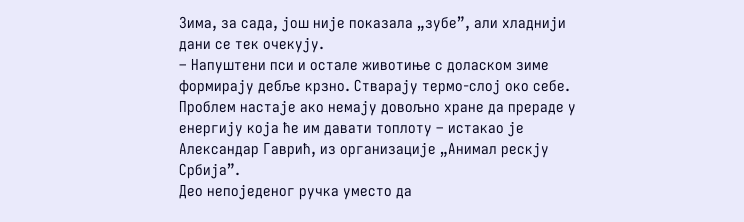Зима, за сада, још није показала „зубе”, али хладнији дани се тек очекују.
– Напуштени пси и остале животиње с доласком зиме формирају дебље крзно. Стварају термо-слој око себе. Проблем настаје ако немају довољно хране да прераде у енергију која ће им давати топлоту – истакао је Александар Гаврић, из организације „Анимал рескју Србија”.
Део непоједеног ручка уместо да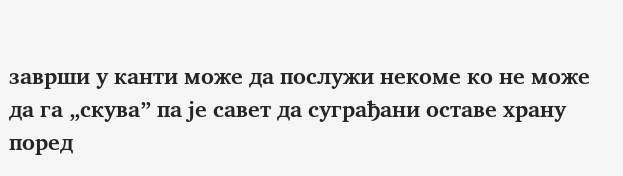заврши у канти може да послужи некоме ко не може да га „скува” па је савет да суграђани оставе храну поред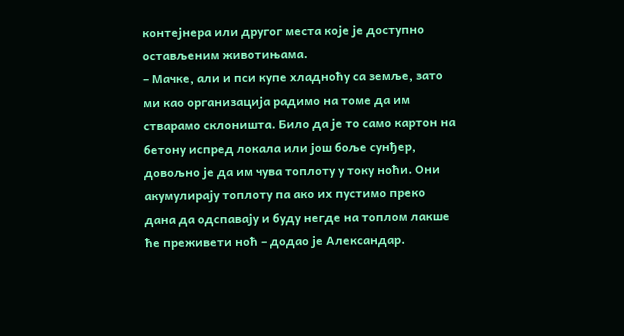контејнера или другог места које је доступно остављеним животињама.
– Мачке, али и пси купе хладноћу са земље, зато ми као организација радимо на томе да им стварамо склоништа. Било да је то само картон на бетону испред локала или још боље сунђер, довољно је да им чува топлоту у току ноћи. Они акумулирају топлоту па ако их пустимо преко дана да одспавају и буду негде на топлом лакше ће преживети ноћ – додао је Александар.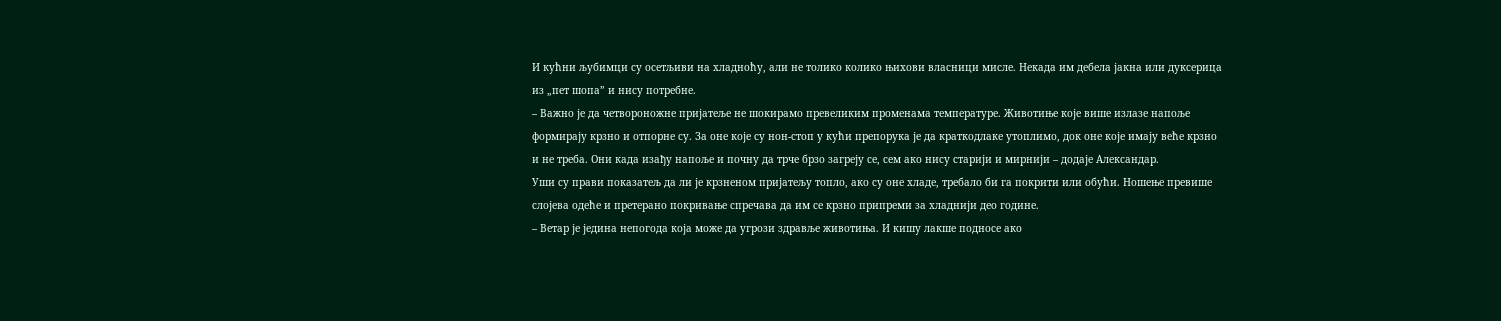И кућни љубимци су осетљиви на хладноћу, али не толико колико њихови власници мисле. Некада им дебела јакна или дуксерица из „пет шопа” и нису потребне.
– Важно је да четвороножне пријатеље не шокирамо превеликим променама температуре. Животиње које више излазе напоље формирају крзно и отпорне су. За оне које су нон-стоп у кући препорука је да краткодлаке утоплимо, док оне које имају веће крзно и не треба. Они када изађу напоље и почну да трче брзо загреју се, сем ако нису старији и мирнији – додаје Александар.
Уши су прави показатељ да ли је крзненом пријатељу топло, ако су оне хладе, требало би га покрити или обући. Ношење превише слојева одеће и претерано покривање спречава да им се крзно припреми за хладнији део године.
– Ветар је једина непогода која може да угрози здравље животиња. И кишу лакше подносе ако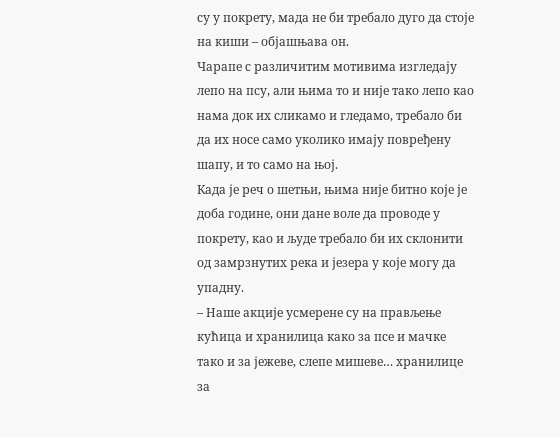су у покрету, мада не би требало дуго да стоје на киши – објашњава он.
Чарапе с различитим мотивима изгледају лепо на псу, али њима то и није тако лепо као нама док их сликамо и гледамо, требало би да их носе само уколико имају повређену шапу, и то само на њој.
Када је реч о шетњи, њима није битно које је доба године, они дане воле да проводе у покрету, као и људе требало би их склонити од замрзнутих река и језера у које могу да упадну.
– Наше акције усмерене су на прављење кућица и хранилица како за псе и мачке тако и за јежеве, слепе мишеве… хранилице за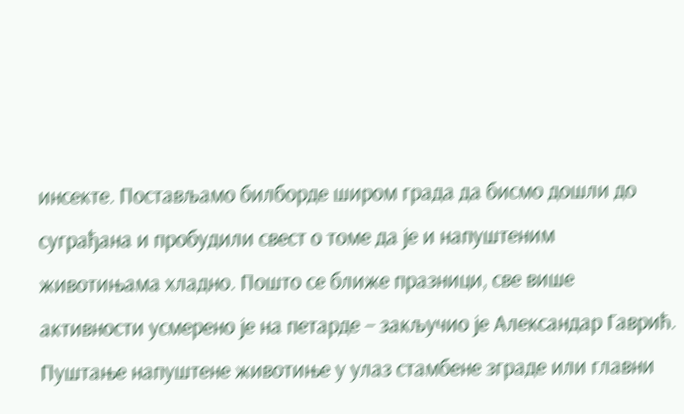инсекте. Постављамо билборде широм града да бисмо дошли до суграђана и пробудили свест о томе да је и напуштеним животињама хладно. Пошто се ближе празници, све више активности усмерено је на петарде – закључио је Александар Гаврић.
Пуштање напуштене животиње у улаз стамбене зграде или главни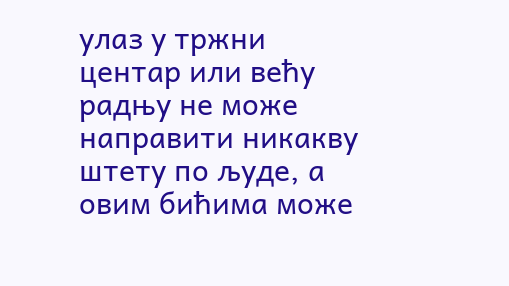улаз у тржни центар или већу радњу не може направити никакву штету по људе, а овим бићима може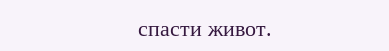спасти живот.